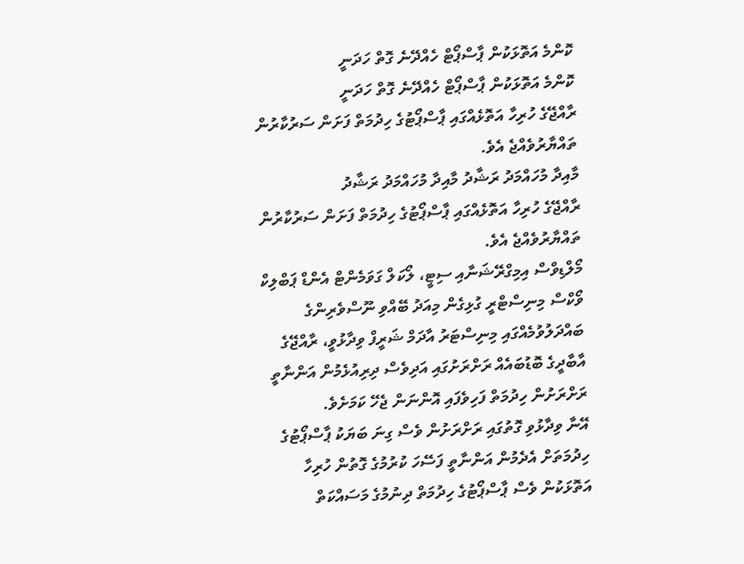ކޮންމެ އަތޮޅަކުން ޕާސްޕޯޓް ހެއްދޭނެ ގޮތް ހަދަނީ
ކޮންމެ އަތޮޅަކުން ޕާސްޕޯޓް ހެއްދޭނެ ގޮތް ހަދަނީ
ރާއްޖޭގެ ހުރިހާ އަތޮޅެއްގައި ޕާސްޕޯޓުގެ ހިދުމަތް ފަށަން ސަރުކާރުން ތައްޔާރުވެއްޖެ އެވެ.
މާއިދާ މުހައްމަދު ރަޝާދު މާއިދާ މުހައްމަދު ރަޝާދު
ރާއްޖޭގެ ހުރިހާ އަތޮޅެއްގައި ޕާސްޕޯޓުގެ ހިދުމަތް ފަށަން ސަރުކާރުން ތައްޔާރުވެއްޖެ އެވެ.
މޯލްޑިވްސް އިމިގްރޭޝަނާއި ސިޓީ، ލޯކަލް ގަވަމެންޓް އެންޑް ޕަބްލިކް ވޯކްސް މިނިސްޓްރީ ގުޅިގެން މިއަދު ބޭއްވި ނޫސްވެރިންގެ ބައްދަލުވުމެއްގައި މިނިސްޓަރު އާދަމް ޝަރީފް ވިދާޅުވީ، ރާއްޖޭގެ އާބާދީގެ ބޮޑުބައެއް ރަށްރަށުގައި އަދިވެސް ދިރިއުޅެމުން އަންނާތީ ރަށްރަށުން ހިދުމަތް ފަހިވެފައި އޮންނަން ޖެހޭ ކަމަށެވެ.
އޭނާ ވިދާޅުވި ގޮތުގައި ރަށްރަށުން ވެސް ގިނަ ބަޔަކު ޕާސްޕޯޓުގެ ހިދުމަތަށް އެދެމުން އަންނާތީ ފަސޭހަ ކުރުމުގެ ގޮތުން ހުރިހާ އަތޮޅަކުން ވެސް ޕާސްޕޯޓުގެ ހިދުމަތް ދިނުމުގެ މަސައްކަތް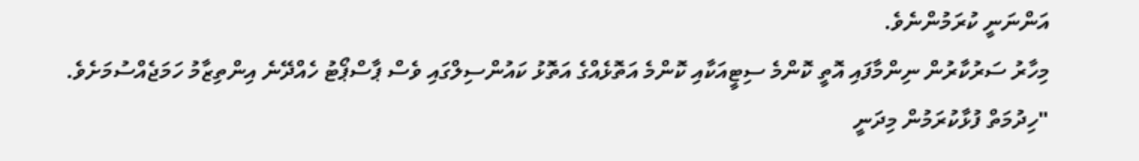އަންނަނީ ކުރަމުންނެވެ.
މިހާރު ސަރުކާރުން ނިންމާފައި އޮތީ ކޮންމެ ސިޓީއަކާއި ކޮންމެ އަތޮޅެއްގެ އަތޮޅު ކައުންސިލްގައި ވެސް ޕާސްޕޯޓު ހެއްދޭނެ އިންތިޒާމު ހަމަޖެއްސުމަށެވެ.
"ހިދުމަތް ފުޅާކުރަމުން މިދަނީ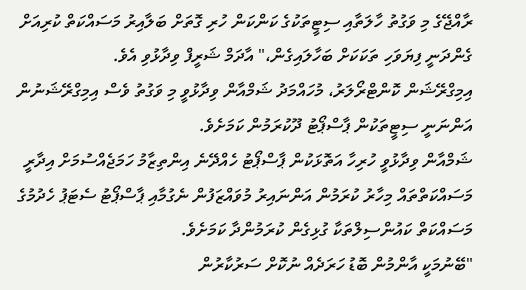ރާއްޖޭގެ މި ވަގުތު ހާލަތާއި ސިޓީތަކުގެ ކަންކަން ހުރި ގޮތަށް ބަލާއިރު މަސައްކަތް ކުރިއަށް ގެންދަނީ ފިޔަވަހި ތަކަކަށް ބަހާލައިގެން،" އާދަމް ޝަރީފް ވިދާޅުވި އެވެ.
އިމިގްރޭޝަން ކޮންޓްރޯލަރު، މުހައްމަދު ޝަމްއާން ވިދާޅުވީ މި ވަގުތު ވެސް އިމިގްރޭޝަނުން އަންނަނީ ސިޓީތަކުން ޕާސްޕޯޓު ދޫކުރަމުން ކަމަށެވެ.
ޝަމްއާން ވިދާޅުވީ ހުރިހާ އަތޮޅަކުން ޕާސްޕޯޓު ހެއްދޭނެ އިންތިޒާމު ހަމަޖެއްސުމަށް އިދާރީ މަސައްކަތްތައް މިހާރު ކުރަމުން އަންނައިރު މުވައްޒަފުން ނެގުމާއި ޕާސްޕޯޓު ސެޓަޕު ހެދުމުގެ މަސައްކަތް ކައުންސިލްތަކާ ގުޅިގެން ކުރަމުންދާ ކަމަށެވެ.
"ބޭނުމަކީ އާންމުން ބޮޑު ހަރަދެއް ނުކޮށް ސަރުކާރުން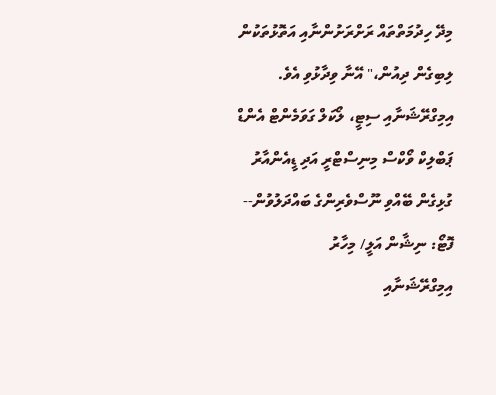މިދޭ ހިދުމަތްތައް ރަށްރަށުންނާއި އަތޮޅުތަކުން ލިބިގެން ދިއުން،" އޭނާ ވިދާޅުވި އެވެ.
އިމިގްރޭޝަނާއި ސިޓީ، ލޯކަލް ގަވަމެންޓް އެންޑް ޕަބްލިކް ވޯކްސް މިނިސްޓްރީ އަދި ޑީއެންއާރު ގުޅިގެން ބޭއްވި ނޫސްވެރިންގެ ބައްދަލުވުން-- ފޮޓޯ: ނިޝާން އަލީ/ މިހާރު
އިމިގްރޭޝަނާއި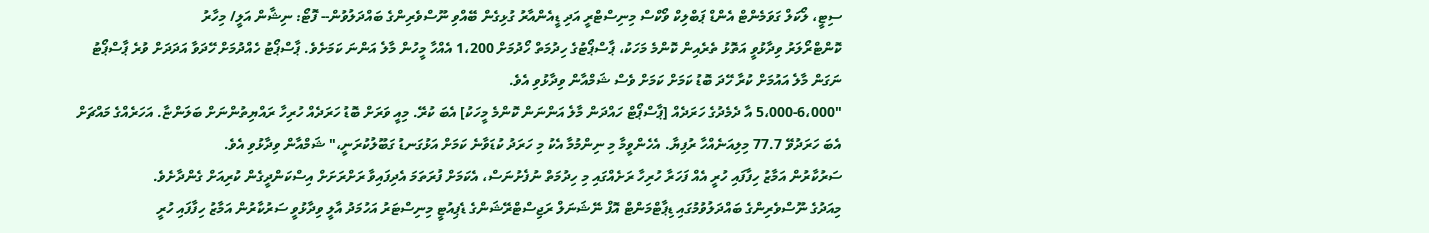ސިޓީ، ލޯކަލް ގަވަމެންޓް އެންޑް ޕަބްލިކް ވޯކްސް މިނިސްޓްރީ އަދި ޑީއެންއާރު ގުޅިގެން ބޭއްވި ނޫސްވެރިންގެ ބައްދަލުވުން-- ފޮޓޯ: ނިޝާން އަލީ/ މިހާރު
ކޮންޓްރޯލަރު ވިދާޅުވީ އަތޮޅު ތެރެއިން ކޮންމެ މަހަކު، ޕާސްޕޯޓުގެ ހިދުމަތް ހޯދުމަށް 1،200 އެއްހާ މީހުން މާލެ އަންނަ ކަމަށެވެ. ޕާސްޕޯޓު ހެއްދުމަށް ހޭދަވާ އަދަދަށް ވުރެ ޕާސްޕޯޓު ނަގަން މާލެ އައުމަށް ކުރާ ހޭދަ ބޮޑު ކަމަށް ކަމަށް ވެސް ޝަމްއާން ވިދާޅުވި އެވެ.
"5،000-6،000 އާ ދެމެދުގެ ހަރަދެއް [ޕާސްޕޯޓް ހައްދަން މާލެ އަންނަން ކޮންމެ މީހަކު] އެބަ ކުރޭ. މިއީ ވަރަށް ބޮޑު ހަރަދެއް ހުރިހާ ރައްޔިތުންނަށް ބަލަންޏާ. އަހަރެއްގެ މައްޗަށް އެބަ ހަރަދުވޭ 77.7 މިލިއަނެއްހާ ރުފިޔާ. އެހެންވީމާ މި ނިންމުމާ އެކު މި ހަރަދު ކުޑަވާނެ ކަމަށް އަޅުގަނޑު ގަބޫލުކުރަނީ،" ޝަމްއާން ވިދާޅުވި އެވެ.
ސަރުކާރުން އަމާޒު ހިފާފައި ހުރީ އެއް ފަހަރާ ހުރިހާ ރަށެއްގައި މި ހިދުމަތް ނުފެށުނަސް، އެކަމަށް ފުރަތަމަ އެދިފައިވާ ރަށްރަށަށް އިސްކަންދީގެން ކުރިއަށް ގެންދާށެވެ.
މިއަދުގެ ނޫސްވެރިންގެ ބައްދަލުވުމުގައި ޑިޕާޓްމަންޓް އޮފް ނޭޝަނަލް ރަޖިސްޓްރޭޝަންގެ ޑެޕިއުޓީ މިނިސްޓަރު އަހުމަދު އާލީ ވިދާޅުވީ ސަރުކާރުން އަމާޒު ހިފާފައި ހުރީ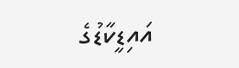އައިޑީކާޑުގެ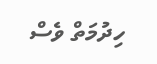ހިދުމަތް ވެސް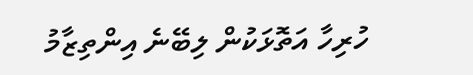ހުރިހާ އަތޮޅަކުން ލިބޭނެ އިންތިޒާމު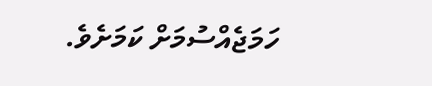ހަމަޖެއްސުމަށް ކަމަށެވެ.